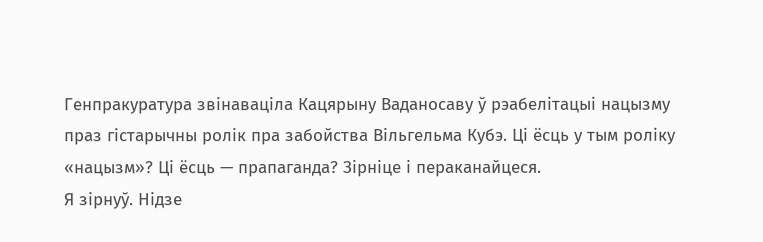Генпракуратура звінаваціла Кацярыну Ваданосаву ў рэабелітацыі нацызму праз гістарычны ролік пра забойства Вільгельма Кубэ. Ці ёсць у тым роліку «нацызм»? Ці ёсць — прапаганда? Зірніце і пераканайцеся.
Я зірнуў. Нідзе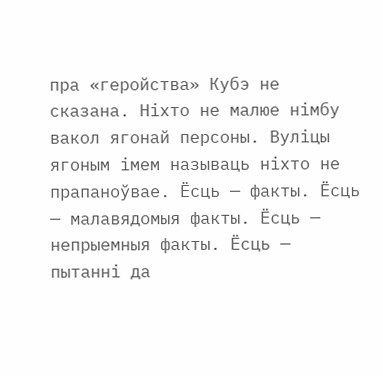пра «геройства» Кубэ не сказана. Ніхто не малюе німбу вакол ягонай персоны. Вуліцы ягоным імем называць ніхто не прапаноўвае. Ёсць — факты. Ёсць — малавядомыя факты. Ёсць — непрыемныя факты. Ёсць — пытанні да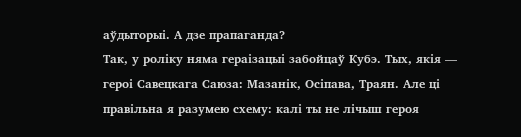аўдыторыі. А дзе прапаганда?
Так, у роліку няма гераізацыі забойцаў Кубэ. Тых, якія — героі Савецкага Саюза: Мазанік, Осіпава, Траян. Але ці правільна я разумею схему: калі ты не лічыш героя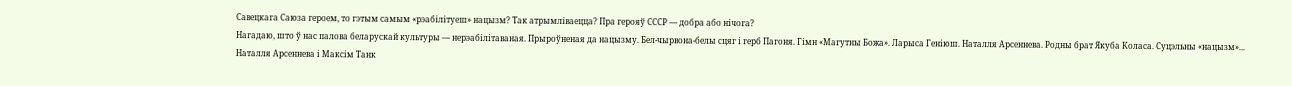Савецкага Саюза героем, то гэтым самым «рэабілітуеш» нацызм? Так атрымліваецца? Пра герояў СССР — добра або нічога?
Нагадаю, што ў нас палова беларускай культуры — нерэабілітаваная. Прыроўненая да нацызму. Бел-чырвона-белы сцяг і герб Пагоня. Гімн «Магутны Божа». Ларыса Геніюш. Наталля Арсеннева. Родны брат Якуба Коласа. Суцэльны «нацызм»...
Наталля Арсеннева і Максім Танк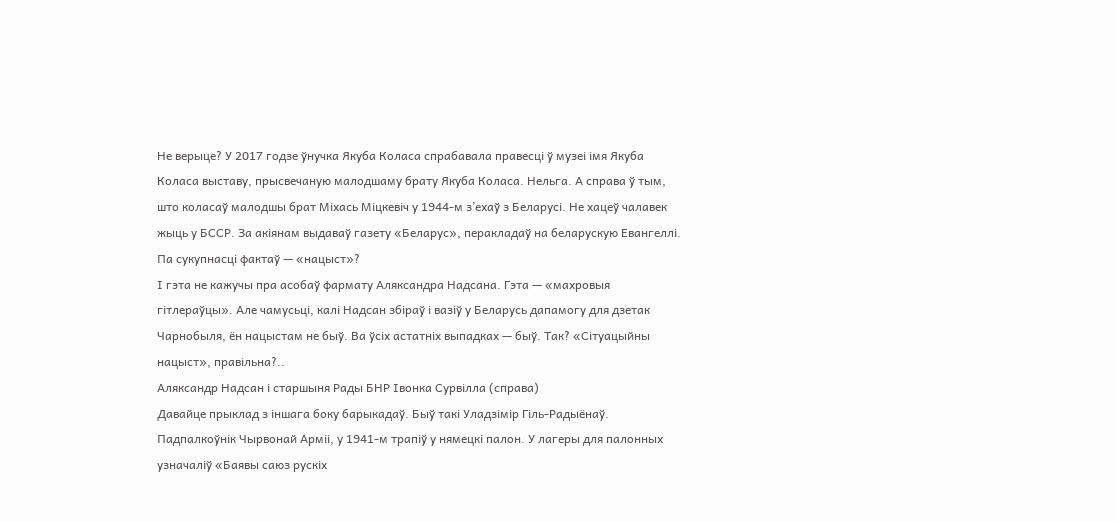Не верыце? У 2017 годзе ўнучка Якуба Коласа спрабавала правесці ў музеі імя Якуба Коласа выставу, прысвечаную малодшаму брату Якуба Коласа. Нельга. А справа ў тым, што коласаў малодшы брат Міхась Міцкевіч у 1944-м з’ехаў з Беларусі. Не хацеў чалавек жыць у БССР. За акіянам выдаваў газету «Беларус», перакладаў на беларускую Евангеллі. Па сукупнасці фактаў — «нацыст»?
І гэта не кажучы пра асобаў фармату Аляксандра Надсана. Гэта — «махровыя гітлераўцы». Але чамусьці, калі Надсан збіраў і вазіў у Беларусь дапамогу для дзетак Чарнобыля, ён нацыстам не быў. Ва ўсіх астатніх выпадках — быў. Так? «Сітуацыйны нацыст», правільна?..
Аляксандр Надсан і старшыня Рады БНР Івонка Сурвілла (справа)
Давайце прыклад з іншага боку барыкадаў. Быў такі Уладзімір Гіль-Радыёнаў. Падпалкоўнік Чырвонай Арміі, у 1941-м трапіў у нямецкі палон. У лагеры для палонных узначаліў «Баявы саюз рускіх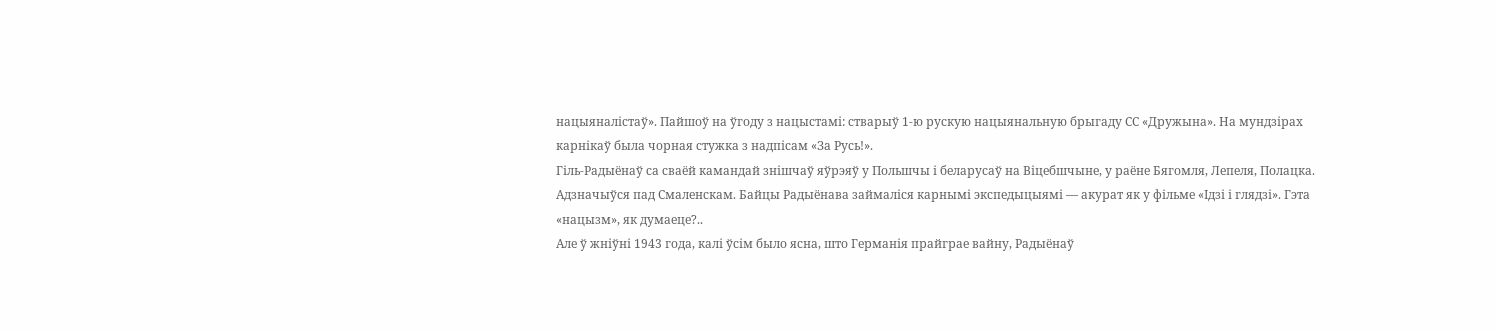нацыяналістаў». Пайшоў на ўгоду з нацыстамі: стварыў 1-ю рускую нацыянальную брыгаду СС «Дружына». На мундзірах карнікаў была чорная стужка з надпісам «За Русь!».
Гіль-Радыёнаў са сваёй камандай знішчаў яўрэяў у Польшчы і беларусаў на Віцебшчыне, у раёне Бягомля, Лепеля, Полацка. Адзначыўся пад Смаленскам. Байцы Радыёнава займаліся карнымі экспедыцыямі — акурат як у фільме «Ідзі і глядзі». Гэта «нацызм», як думаеце?..
Але ў жніўні 1943 года, калі ўсім было ясна, што Германія прайграе вайну, Радыёнаў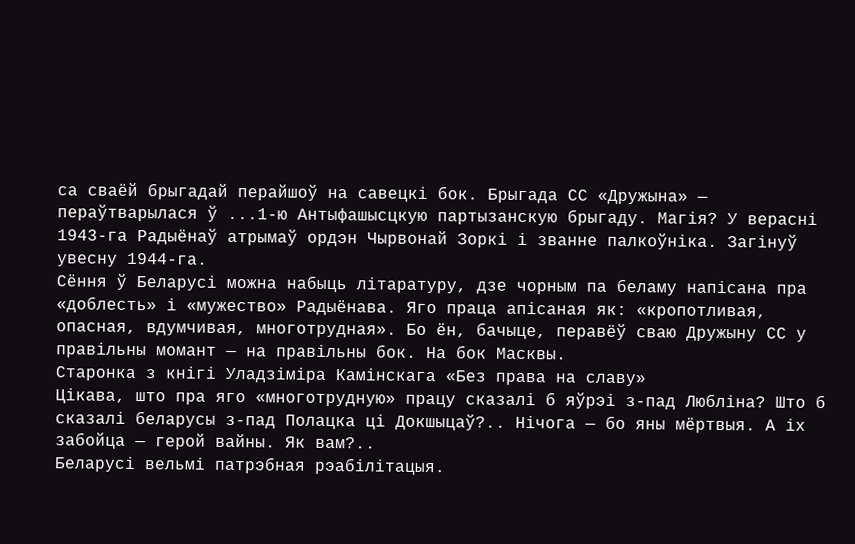са сваёй брыгадай перайшоў на савецкі бок. Брыгада СС «Дружына» — пераўтварылася ў ...1-ю Антыфашысцкую партызанскую брыгаду. Магія? У верасні 1943-га Радыёнаў атрымаў ордэн Чырвонай Зоркі і званне палкоўніка. Загінуў увесну 1944-га.
Сёння ў Беларусі можна набыць літаратуру, дзе чорным па беламу напісана пра «доблесть» і «мужество» Радыёнава. Яго праца апісаная як: «кропотливая, опасная, вдумчивая, многотрудная». Бо ён, бачыце, перавёў сваю Дружыну СС у правільны момант — на правільны бок. На бок Масквы.
Старонка з кнігі Уладзіміра Камінскага «Без права на славу»
Цікава, што пра яго «многотрудную» працу сказалі б яўрэі з-пад Любліна? Што б сказалі беларусы з-пад Полацка ці Докшыцаў?.. Нічога — бо яны мёртвыя. А іх забойца — герой вайны. Як вам?..
Беларусі вельмі патрэбная рэабілітацыя.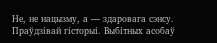Не, не нацызму, а — здаровага сэнсу. Праўдзівай гісторыі. Выбітных асобаў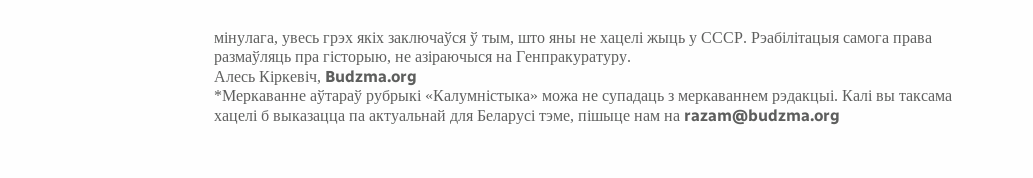мінулага, увесь грэх якіх заключаўся ў тым, што яны не хацелі жыць у СССР. Рэабілітацыя самога права размаўляць пра гісторыю, не азіраючыся на Генпракуратуру.
Алесь Кіркевіч, Budzma.org
*Меркаванне аўтараў рубрыкі «Калумністыка» можа не супадаць з меркаваннем рэдакцыі. Калі вы таксама хацелі б выказацца па актуальнай для Беларусі тэме, пішыце нам на razam@budzma.org